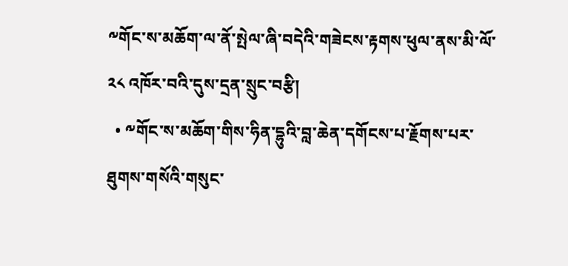༸གོང་ས་མཆོག་ལ་ནོ་སྤེལ་ཞི་བདེའི་གཟེངས་རྟགས་ཕུལ་ནས་མི་ལོ་ ༢༨ འཁོར་བའི་དུས་དྲན་སྲུང་བརྩི།
  • ༸གོང་ས་མཆོག་གིས་ཧིན་དྷུའི་བླ་ཆེན་དགོངས་པ་རྗོགས་པར་ཐུགས་གསོའི་གསུང་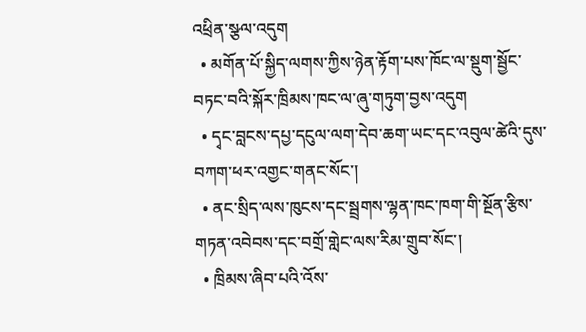འཕྲིན་སྩལ་འདུག
  • མགོན་པོ་སྐྱིད་ལགས་ཀྱིས་ཉེན་རྟོག་པས་ཁོང་ལ་སྡུག་སྦྱོང་བཏང་བའི་སྐོར་ཁྲིམས་ཁང་ལ་ཞུ་གཏུག་བྱས་འདུག
  • དྭང་བླངས་དཔྱ་དངུལ་ལག་དེབ་ཆག་ཡང་དང་འབུལ་ཚེའི་དུས་བཀག་ཕར་འགྱང་གནང་སོང་།
  • ནང་སྲིད་ལས་ཁུངས་དང་སྦྲགས་ལྷན་ཁང་ཁག་གི་སྔོན་རྩིས་གཏན་འབེབས་དང་བགྲོ་གླེང་ལས་རིམ་གྲུབ་སོང་།
  • ཁྲིམས་ཞིབ་པའི་འོས་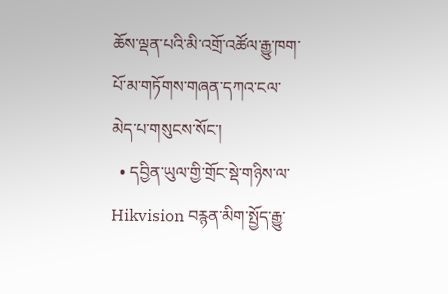ཆོས་ལྡན་པའི་མི་འགྲོ་འཚོལ་རྒྱུ་ཁག་པོ་མ་གཏོགས་གཞན་དཀའ་ངལ་མེད་པ་གསུངས་སོང་།
  • དབྱིན་ཡུལ་གྱི་གྲོང་སྡེ་གཉིས་ལ་ Hikvision བརྙན་མིག་སྤྱོད་རྒྱུ་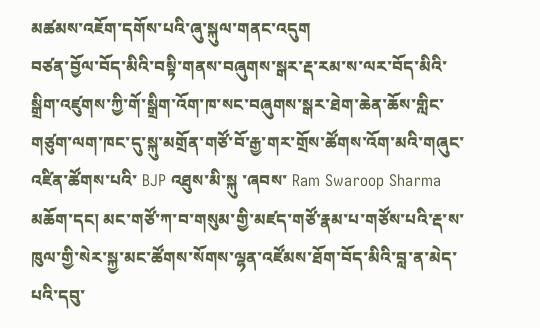མཚམས་འཇོག་དགོས་པའི་ཞུ་སྐུལ་གནང་འདུག
བཙན་བྱོལ་བོད་མིའི་བསྟི་གནས་བཞུགས་སྒར་རྡ་རམ་ས་ལར་བོད་མིའི་སྒྲིག་འཛུགས་ཀྱི་གོ་སྒྲིག་འོག་ཁ་སང་བཞུགས་སྒར་ཐེག་ཆེན་ཆོས་གླིང་གཙུག་ལག་ཁང་དུ་སྐུ་མགྲོན་གཙོ་བོ་རྒྱ་གར་གྲོས་ཚོགས་འོག་མའི་གཞུང་འཛིན་ཚོགས་པའི་ BJP འཐུས་མི་སྐུ ་ཞབས་ Ram Swaroop Sharma མཆོག་དང། མང་གཙོ་ཀ་བ་གསུམ་གྱི་མཛད་གཙོ་རྣམ་པ་གཙོས་པའི་རྡ་ས་ཁུལ་གྱི་སེར་སྐྱ་མང་ཚོགས་སོགས་ལྷན་འཛོམས་ཐོག་བོད་མིའི་བླ་ན་མེད་པའི་དབུ་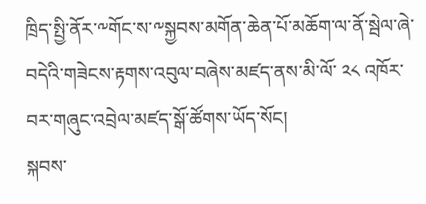ཁྲིད་སྤྱི་ནོར་༸གོང་ས་༸སྐྱབས་མགོན་ཆེན་པོ་མཆོག་ལ་ནོ་སྦེལ་ཞེ་བདེའི་གཟེངས་རྟགས་འབུལ་བཞེས་མཛད་ནས་མི་ལོ་ ༢༨ འཁོར་བར་གཞུང་འབྲེལ་མཛད་སྒོ་ཚོགས་ཡོད་སོང།
སྐབས་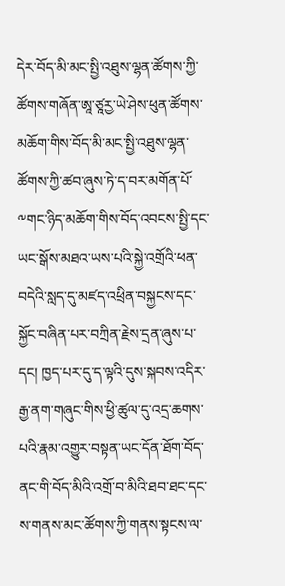དེར་བོད་མི་མང་སྤྱི་འཐུས་ལྷན་ཚོགས་ཀྱི་ཚོགས་གཞོན་ཨཱ་ཙཱརྱ་ཡེ་ཤེས་ཕུན་ཚོགས་མཆོག་གིས་བོད་མི་མང་སྤྱི་འཐུས་ལྷན་ཚོགས་ཀྱི་ཚབ་ཞུས་ཏེ་ད་བར་མགོན་པོ་༸གང་ཉིད་མཆོག་གིས་བོད་འབངས་སྤྱི་དང་ཡང་སྒོས་མཐའ་ཡས་པའི་སྐྱེ་འགྲོའི་ཕན་བདེའི་སླད་དུ་མཛད་འཕྲིན་བསྐྱངས་དང་སྐྱོང་བཞིན་པར་བཀྲིན་རྗེས་དྲན་ཞུས་པ་དང། ཁྱད་པར་དུ་ད་ལྟའི་དུས་སྐབས་འདིར་རྒྱ་ནག་གཞུང་གིས་ཕྱི་ཚུལ་དུ་འདྲ་ཆགས་པའི་རྣམ་འགྱུར་བསྟན་ཡང་དོན་ཐོག་བོད་ནང་གི་བོད་མིའི་འགྲོ་བ་མིའི་ཐབ་ཐང་དང་ས་གནས་མང་ཚོགས་ཀྱི་གནས་སྟངས་ལ་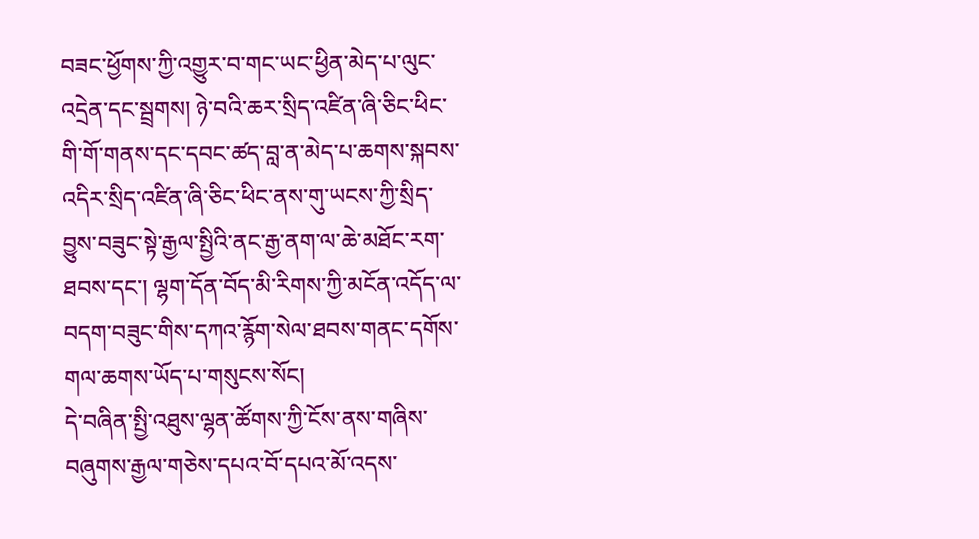བཟང་ཕྱོགས་ཀྱི་འགྱུར་བ་གང་ཡང་ཕྱིན་མེད་པ་ལུང་འདྲེན་དང་སྦྲགས། ཉེ་བའི་ཆར་སྲིད་འཛིན་ཞི་ཅིང་ཕིང་གི་གོ་གནས་དང་དབང་ཚད་བླ་ན་མེད་པ་ཆགས་སྐབས་འདིར་སྲིད་འཛིན་ཞི་ཅིང་ཕིང་ནས་གུ་ཡངས་ཀྱི་སྲིད་བྱུས་བཟུང་སྟེ་རྒྱལ་སྤྱིའི་ནང་རྒྱ་ནག་ལ་ཆེ་མཐོང་རག་ཐབས་དང་། ལྷག་དོན་བོད་མི་རིགས་ཀྱི་མངོན་འདོད་ལ་བདག་བཟུང་གིས་དཀའ་རྙོག་སེལ་ཐབས་གནང་དགོས་གལ་ཆགས་ཡོད་པ་གསུངས་སོང།
དེ་བཞིན་སྤྱི་འཐུས་ལྷན་ཚོགས་ཀྱི་ངོས་ནས་གཞིས་བཞུགས་རྒྱལ་གཅེས་དཔའ་བོ་དཔའ་མོ་འདས་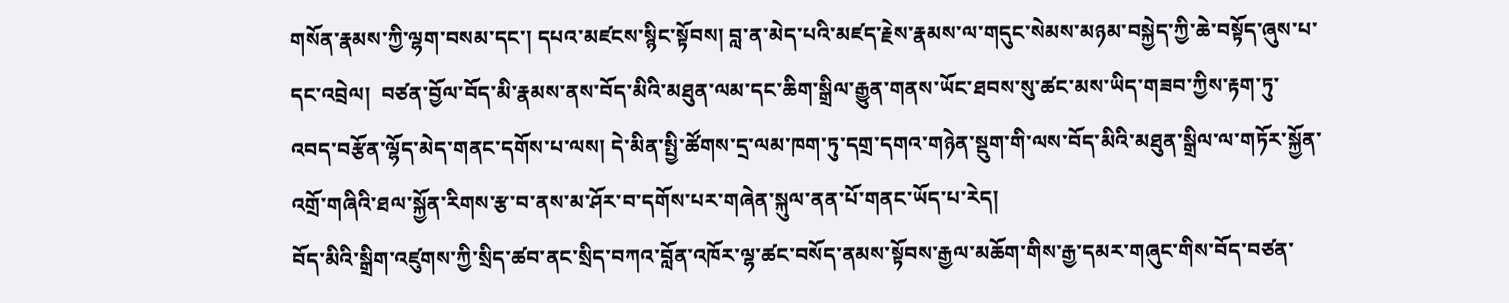གསོན་རྣམས་ཀྱི་ལྷག་བསམ་དང་། དཔའ་མཛངས་སྙིང་སྟོབས། བླ་ན་མེད་པའི་མཛད་རྗེས་རྣམས་ལ་གདུང་སེམས་མཉམ་བསྐྱེད་ཀྱི་ཆེ་བསྟོད་ཞུས་པ་དང་འབྲེལ།  བཙན་བྱོལ་བོད་མི་རྣམས་ནས་བོད་མིའི་མཐུན་ལམ་དང་ཆིག་སྒྲིལ་རྒྱུན་གནས་ཡོང་ཐབས་སུ་ཚང་མས་ཡིད་གཟབ་ཀྱིས་རྟག་ཏུ་འབད་བརྩོན་ལྷོད་མེད་གནང་དགོས་པ་ལས། དེ་མིན་སྤྱི་ཚོགས་དྲ་ལམ་ཁག་ཏུ་དགྲ་དགའ་གཉེན་སྡུག་གི་ལས་བོད་མིའི་མཐུན་སྒྲིལ་ལ་གཏོར་སྐྱོན་འགྲོ་གཞིའི་ཐལ་སྐྱོན་རིགས་རྩ་བ་ནས་མ་ཤོར་བ་དགོས་པར་གཞེན་སྐུལ་ནན་པོ་གནང་ཡོད་པ་རེད།
བོད་མིའི་སྒྲིག་འཛུགས་ཀྱི་སྲིད་ཚབ་ནང་སྲིད་བཀའ་བློན་འཁོར་ལྷ་ཚང་བསོད་ནམས་སྟོབས་རྒྱལ་མཆོག་གིས་རྒྱ་དམར་གཞུང་གིས་བོད་བཙན་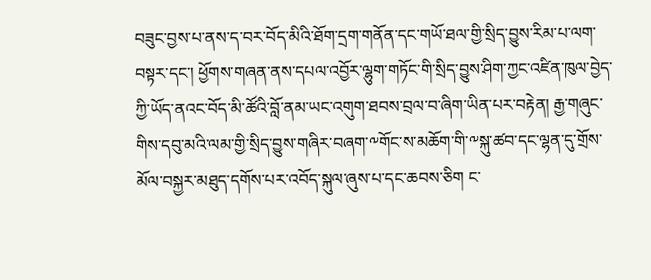བཟུང་བྱས་པ་ནས་ད་བར་བོད་མིའི་ཐོག་དྲག་གནོན་དང་གཡོ་ཐལ་གྱི་སྲིད་བྱུས་རིམ་པ་ལག་བསྟར་དང་། ཕྱོགས་གཞན་ནས་དཔལ་འབྱོར་ལྷུག་གཏོང་གི་སྲིད་བྱུས་ཤིག་ཀྱང་འཛིན་ཁུལ་བྱེད་ཀྱི་ཡོད་ནའང་བོད་མི་ཚོའི་བློ་ནམ་ཡང་འགུག་ཐབས་བྲལ་བ་ཞིག་ཡིན་པར་བརྟེན། རྒྱ་གཞུང་གིས་དབུ་མའི་ལམ་གྱི་སྲིད་བྱུས་གཞིར་བཞག་༸གོང་ས་མཆོག་གི་༸སྐུ་ཚབ་དང་ལྷན་དུ་གྲོས་མོལ་བསྐྱར་མཐུད་དགོས་པར་འབོད་སྐུལ་ཞུས་པ་དང་ཆབས་ཅིག ང་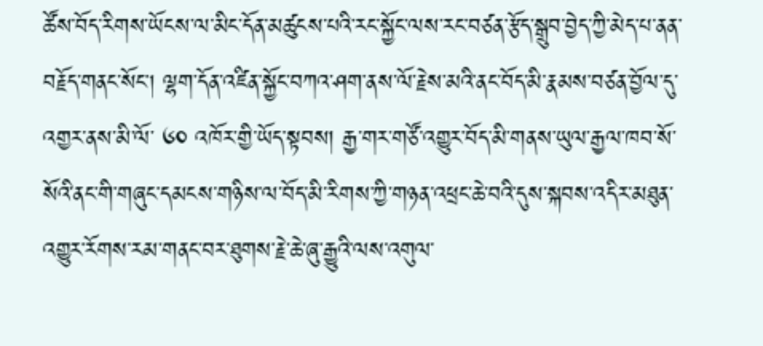ཚོས་བོད་རིགས་ཡོངས་ལ་མིང་དོན་མཚུངས་པའི་རང་སྐྱོང་ལས་རང་བཙན་རྩོད་སྒྲུབ་བྱེད་ཀྱི་མེད་པ་ནན་བརྗོད་གནང་སོང། ལྷག་དོན་འཛིན་སྐྱོང་བཀའ་ཤག་ནས་ལོ་རྗེས་མའི་ནང་བོད་མི་རྣམས་བཙན་བྱོལ་དུ་འགྱར་ནས་མི་ལོ་ ༦༠ འཁོར་གྱི་ཡོད་སྟབས། རྒྱ་གར་གཙོ་འགྱུར་བོད་མི་གནས་ཡུལ་རྒྱལ་ཁབ་སོ་སོའི་ནང་གི་གཞུང་དམངས་གཉིས་ལ་བོད་མི་རིགས་ཀྱི་གཉན་འཕྲང་ཆེ་བའི་དུས་སྐབས་འདིར་མཐུན་འགྱུར་རོགས་རམ་གནང་བར་ཐུགས་རྗེ་ཆེ་ཞུ་རྒྱུའི་ལས་འགུལ་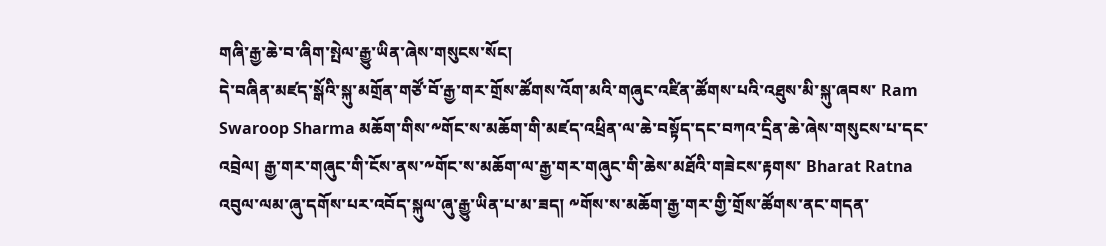གཞི་རྒྱ་ཆེ་བ་ཞིག་སྤེལ་རྒྱུ་ཡིན་ཞེས་གསུངས་སོང།
དེ་བཞིན་མཛད་སྒོའི་སྐུ་མགྲོན་གཙོ་བོ་རྒྱ་གར་གྲོས་ཚོགས་འོག་མའི་གཞུང་འཛིན་ཚོགས་པའི་འཐུས་མི་སྐུ་ཞབས་ Ram Swaroop Sharma མཆོག་གིས་༸གོང་ས་མཆོག་གི་མཛད་འཕྲིན་ལ་ཆེ་བསྟོད་དང་བཀའ་དྲིན་ཆེ་ཞེས་གསུངས་པ་དང་འབྲེལ། རྒྱ་གར་གཞུང་གི་ངོས་ནས་༸གོང་ས་མཆོག་ལ་རྒྱ་གར་གཞུང་གི་ཆེས་མཐོའི་གཟེངས་རྟགས་ Bharat Ratna འབུལ་ལམ་ཞུ་དགོས་པར་འབོད་སྐུལ་ཞུ་རྒྱུ་ཡིན་པ་མ་ཟད། ༸གོས་ས་མཆོག་རྒྱ་གར་གྱི་གྲོས་ཚོགས་ནང་གདན་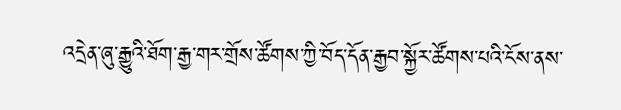འདྲེན་ཞུ་རྒྱུའི་ཐོག་རྒྱ་གར་གྲོས་ཚོགས་ཀྱི་བོད་དོན་རྒྱབ་སྐྱོར་ཚོགས་པའི་ངོས་ནས་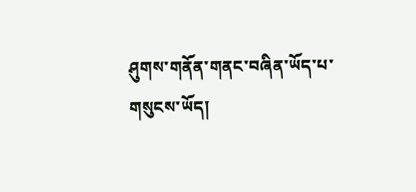ཤུགས་གནོན་གནང་བཞིན་ཡོད་པ་གསུངས་ཡོད།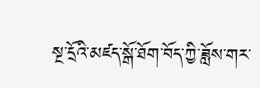སྔ་དྲོའི་མཛད་སྒོ་ཐོག་བོད་ཀྱི་ཟློས་གར་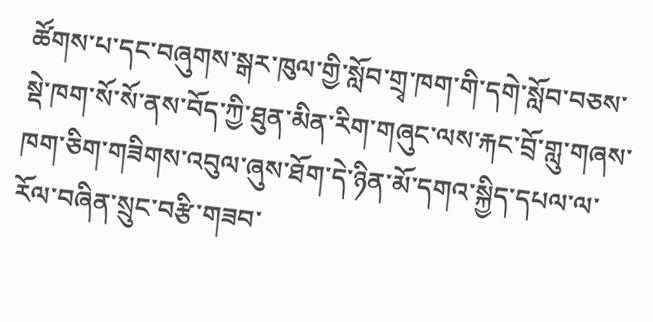ཚོགས་པ་དང་བཞུགས་སྒར་ཁུལ་གྱི་སློབ་གྲྭ་ཁག་གི་དགེ་སློབ་བཅས་སྡེ་ཁག་སོ་སོ་ནས་བོད་ཀྱི་ཐུན་མིན་རིག་གཞུང་ལས་རྐང་བྲོ་གླུ་གཞས་ཁག་ཅིག་གཟིགས་འབུལ་ཞུས་ཐོག་དེ་ཉིན་མོ་དགའ་སྐྱིད་དཔལ་ལ་རོལ་བཞིན་སྲུང་བརྩི་གཟབ་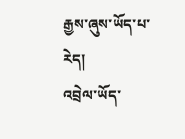རྒྱས་ཞུས་ཡོད་པ་རེད།
འབྲེལ་ཡོད་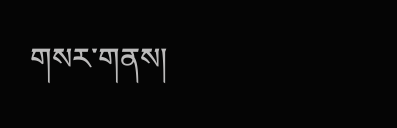གསར་གནས།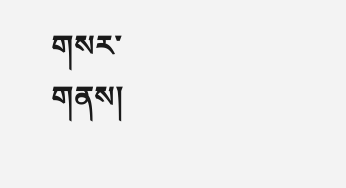གསར་གནས།